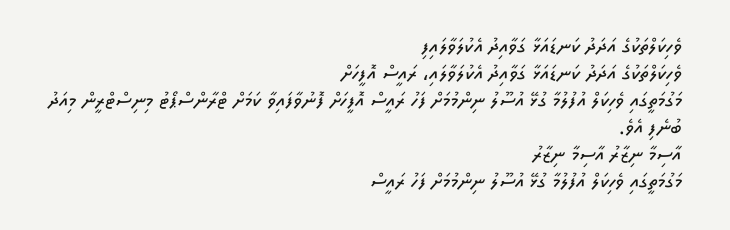ވެހިކަލްތަކުގެ އަދަދު ކަނޑައަޅާ ގަވާއިދު އެކުލަވާލައިފި
ވެހިކަލްތަކުގެ އަދަދު ކަނޑައަޅާ ގަވާއިދު އެކުލަވާލައި، ރައީސް އޮފީހަށް
މަގުމަތީގައި ވެހިކަލް އުފުލުމާ ގުޅޭ އުސޫލު ނިންމުމަށް ފަހު ރައީސް އޮފީހަށް ފޮނުވާފައިވާ ކަމަށް ޓްރާންސްޕޯޓު މިނިސްޓްރީން މިއަދު ބުނެފި އެވެ.
އާސިމާ ނިޒާރު އާސިމާ ނިޒާރު
މަގުމަތީގައި ވެހިކަލް އުފުލުމާ ގުޅޭ އުސޫލު ނިންމުމަށް ފަހު ރައީސް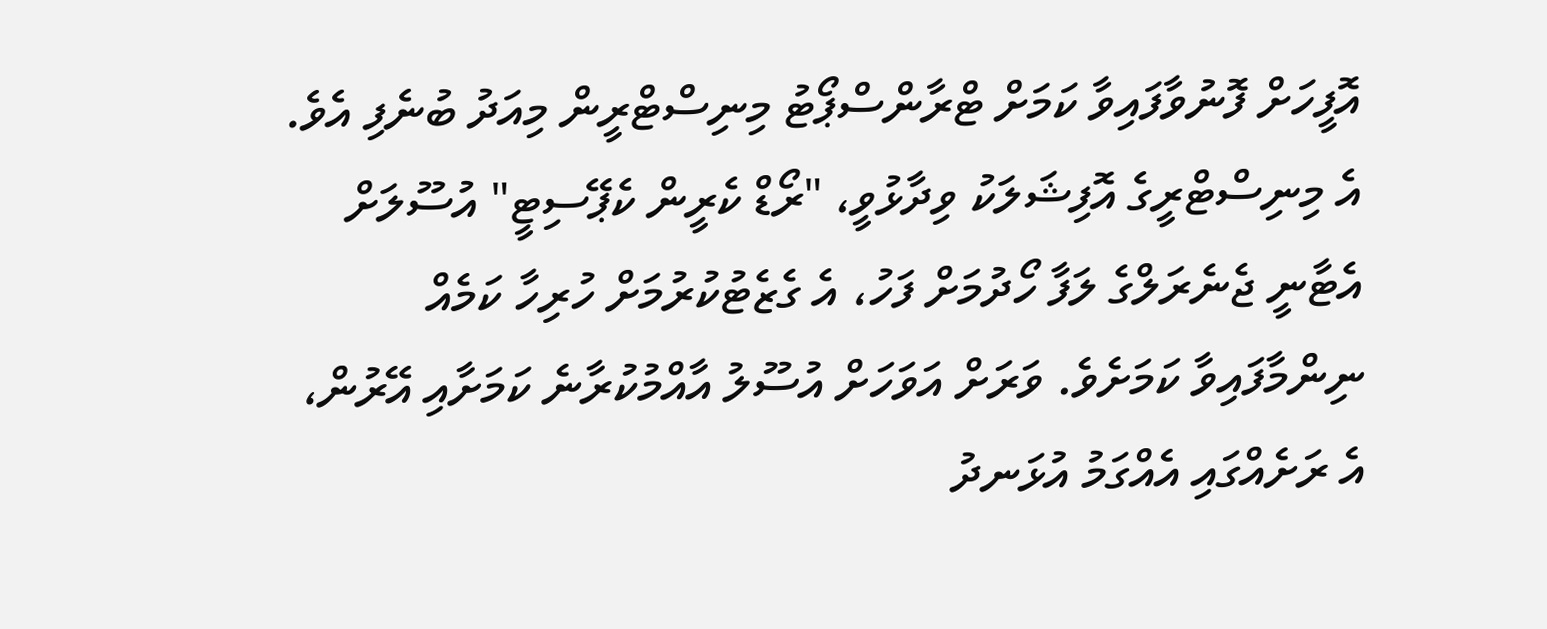އޮފީހަށް ފޮނުވާފައިވާ ކަމަށް ޓްރާންސްޕޯޓު މިނިސްޓްރީން މިއަދު ބުނެފި އެވެ.
އެ މިނިސްޓްރީގެ އޮފިޝަލަކު ވިދާޅުވީ، "ރޯޑް ކެރީން ކެޕޭސިޓީ" އުސޫލަށް އެޓާނީ ޖެނެރަލްގެ ލަފާ ހޯދުމަށް ފަހު، އެ ގެޒެޓުކުރުމަށް ހުރިހާ ކަމެއް ނިންމާފައިވާ ކަމަށެވެ. ވަރަށް އަވަހަށް އުސޫލު އާއްމުކުރާނެ ކަމަށާއި އޭރުން، އެ ރަށެއްގައި އެއްގަމު އުޅަނދު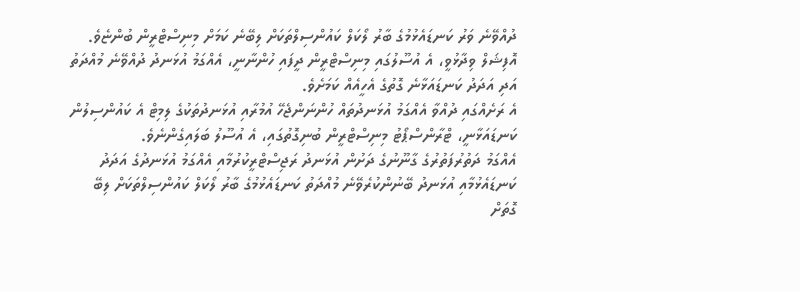ދުއްވޭނެ ވަރު ކަނޑައެޅުމުގެ ބާރު ލޯކަލް ކައުންސިލްތަކަށް ލިބޭނެ ކަމަށް މިނިސްޓްރީން ބުންޏެވެ.
އޮފިޝަލް ވިދާޅުވީ، އެ އުސޫލުގައި މިނިސްޓްރީން ދީފައި ހުންނާނީ، އެއްގަމު އުޅަނދު ދުއްވޭނެ މުއްދަތު އަދި އަދަދު ކަނޑައަޅާނެ ގޮތުގެ އެހީއެއް ކަމަށެވެ.
އެ ރަށެއްގައި ދުއްވާ އެއްގަމު އުޅަނދުތައް ހުންނަންޖެހޭ އުމުރާއި އުޅަނދުތަކުގެ ލިމިޓް އެ ކައުންސިލުން ކަނޑައަޅާނީ، ޓްރާންސްޕޯޓު މިނިސްޓްރީން ބުނިގޮތުގައި، އެ އުސޫލު ބަލައިގެންނެވެ.
އެއްގަމު ދަތުރުފަތުރުގެ ގާނޫނުގެ ދަށުން އުޅަނދު ރަޖިސްޓްރީކުރުމާއި އެއްގަމު އުޅަނދުގެ އަދަދު ކަނޑައެޅުމާއި އުޅަނދު ބޭނުންކުރެވޭނެ މުއްދަތު ކަނޑައެޅުމުގެ ބާރު ލޯކަލް ކައުންސިލްތަކަށް ލިބޭ ގޮތަށް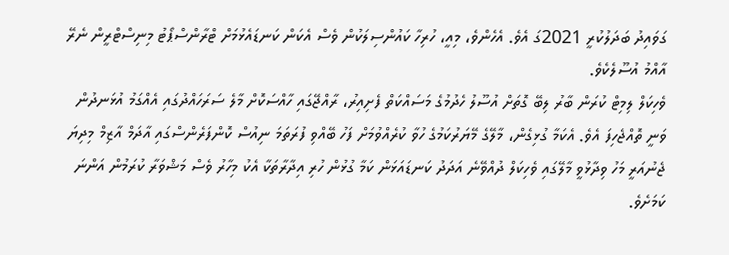ގަވައިދު ބަދަލުކުރީ 2021ގަ އެވެ. އެހެންވެ، މިއީ، ހުރިހާ ކައުންސިލަކުން ވެސް އެކަން ކަނޑައެޅުމަށް ޓްރާންސްޕޯޓު މިނިސްޓްރީން ނެރޭ އާއްމު އުސޫލެކެވެ.
ވެހިކަލް ލިމިޓް ކުރަން ބާރު ލިބޭ ގޮތަށް އުސޫލު ހެދުމުގެ މަސައްކަތް ފެށިއިރު، ރާއްޖޭގައި ހާއްސަކޮށް މާލެ ސަރަހައްދުގައި އެއްގަމު އުޅަނދުން ވަނީ ތޮއްޖެހިފަ އެވެ. އެކަމާ ގުޅިގެން، މާލޭގެ މޭޔަރުކަމުގެ ހުވާ ކުރެއްވުމަށް ފަހު ބޭއްވި ފުރަތަމަ ނިއުސް ކޮންފަރެންސްގައި އާދަމް އާޒިމް މިދިޔަ ޖެނުއަރީ މަހު ވިދާޅުވީ މާލޭގައި ވެހިކަލް ދުއްވޭނެ އަދަދު ކަނޑައަޅަން ކަމާ ގުޅުން ހުރި އިދާރާތަކާ އެކު މިހާރު ވެސް މަޝްވަރާ ކުރަމުން އަންނަ ކަމަށެވެ.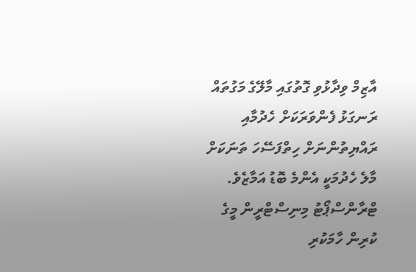އާޒިމް ވިދާޅުވި ގޮތުގައި މާލޭގެ މަގުތައް ރަނގަޅު ފެންވަރަކަށް ހެދުމާއި ރައްޔިތުންނަށް ހިތްފަސޭހަ ތަނަކަށް މާލެ ހެދުމަކީ އެންމެ ބޮޑު އަމާޒެވެ.
ޓްރާންސްޕޯޓު މިނިސްޓްރީން މީގެ ކުރިން ހާމަކުރި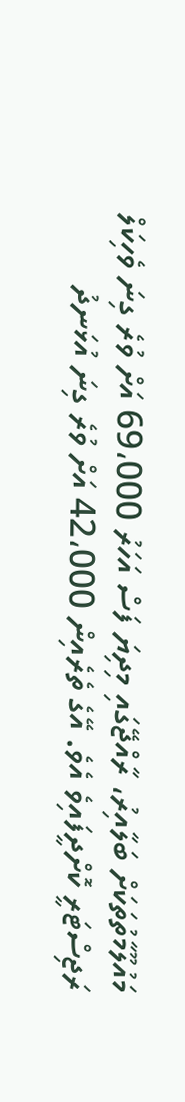މައުލޫމާތުތަކަށް ބަލާއިރު، ރާއްޖޭގައި މިދިޔަ ފަސް އަހަރު 69،000 އަށް ވުރެ ގިނަ ވެހިކަލް ރަޖިސްޓަރީ ކޮށްދީފައިވެ އެވެ. އޭގެ ތެރެއިން 42،000 އަށް ވުރެ ގިނަ އުޅަނދު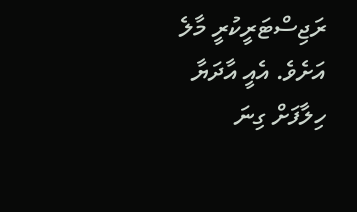ރަޖިސްޓަރީކުރީ މާލެ އަށެވެ. އެއީ އާދަޔާ ހިލާފަށް ގިނަ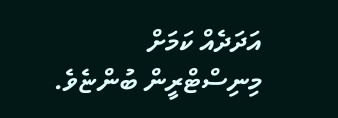އަދަދެއް ކަމަށް މިނިސްޓްރީން ބުންޏެވެ.